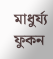মাধুৰ্য্য ফুকন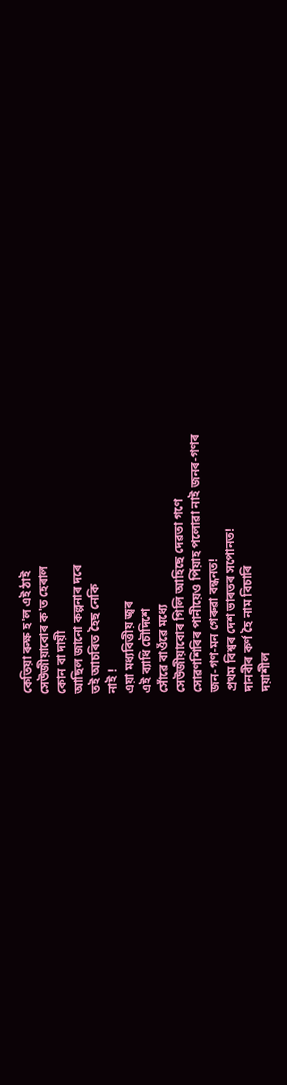কেতিয়া ৰুক্ষ হ'ল এই ঠাই
সেউজীয়াবোৰ ক'ত হেৰাল
কোন বা দায়ী
আছিল জানো কল্পনাৰ দৰে
তই আচৰিত হৈছ নেকি
নাই !
এয়া মধ্যবিত্তীয় জ্বৰ
এই ব্যাধি চৌদিশে
সোঁৱে বাওঁৱে মধ্যে
সেউজীয়াবোৰ গিলি আহিছে দেৱতা গণে
সোৱণশিৰিৰ পানীয়েও পিঁয়াহ পলোৱা নাই জনৰ-গণৰ
জন-গণ-মন গেৰুৱা বন্ধনত!
প্ৰথম বিশ্বৰ দেশ ভাৰতৰ সপোনত!
দানবীৰ কৰ্ণ হৈ নাম বিচাৰি
দয়াশীল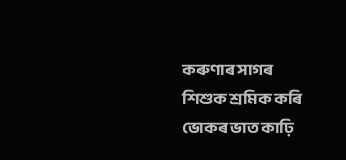কৰুণাৰ সাগৰ
শিশুক শ্ৰমিক কৰি
ভোকৰ ভাত কাঢ়ি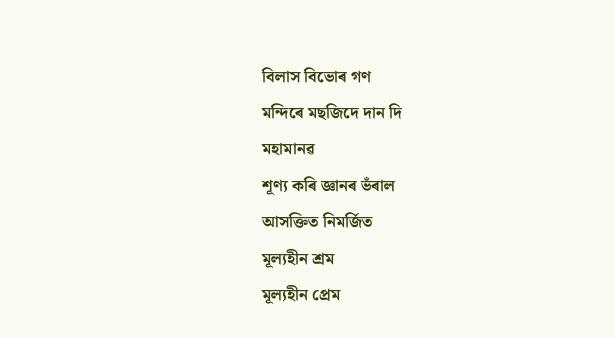বিলাস বিভোৰ গণ
মন্দিৰে মছজিদে দান দি
মহামানৱ
শূণ্য কৰি জ্ঞানৰ ভঁৰাল
আসক্তিত নিমৰ্জিত
মূল্যহীন শ্ৰম
মূল্যহীন প্ৰেম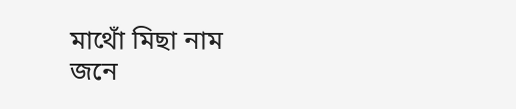মাথোঁ মিছা নাম
জনে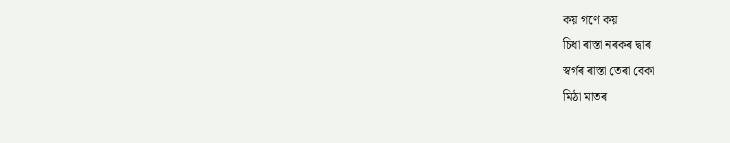কয় গণে কয়
চিধা ৰাস্তা নৰকৰ দ্বাৰ
স্বৰ্গৰ ৰাস্তা তেৰা বেকা
মিঠা মাতৰ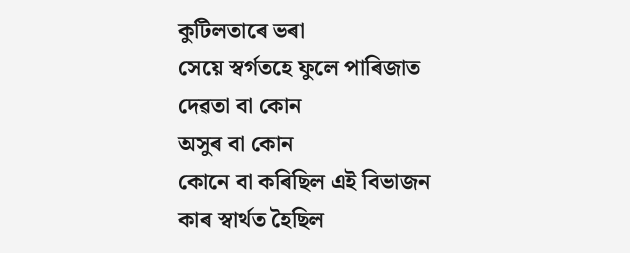কুটিলতাৰে ভৰা
সেয়ে স্বৰ্গতহে ফুলে পাৰিজাত
দেৱতা বা কোন
অসুৰ বা কোন
কোনে বা কৰিছিল এই বিভাজন
কাৰ স্বাৰ্থত হৈছিল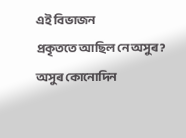এই বিভাজন
প্ৰকৃততে আছিল নে অসুৰ?
অসুৰ কোনোদিন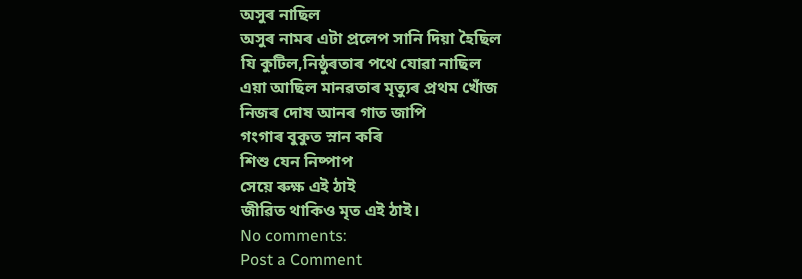অসুৰ নাছিল
অসুৰ নামৰ এটা প্ৰলেপ সানি দিয়া হৈছিল
যি কুটিল,নিষ্ঠুৰতাৰ পথে যোৱা নাছিল
এয়া আছিল মানৱতাৰ মৃত্যুৰ প্ৰথম খোঁজ
নিজৰ দোষ আনৰ গাত জাপি
গংগাৰ বুকুত স্নান কৰি
শিশু যেন নিষ্পাপ
সেয়ে ৰুক্ষ এই ঠাই
জীৱিত থাকিও মৃত এই ঠাই।
No comments:
Post a Comment